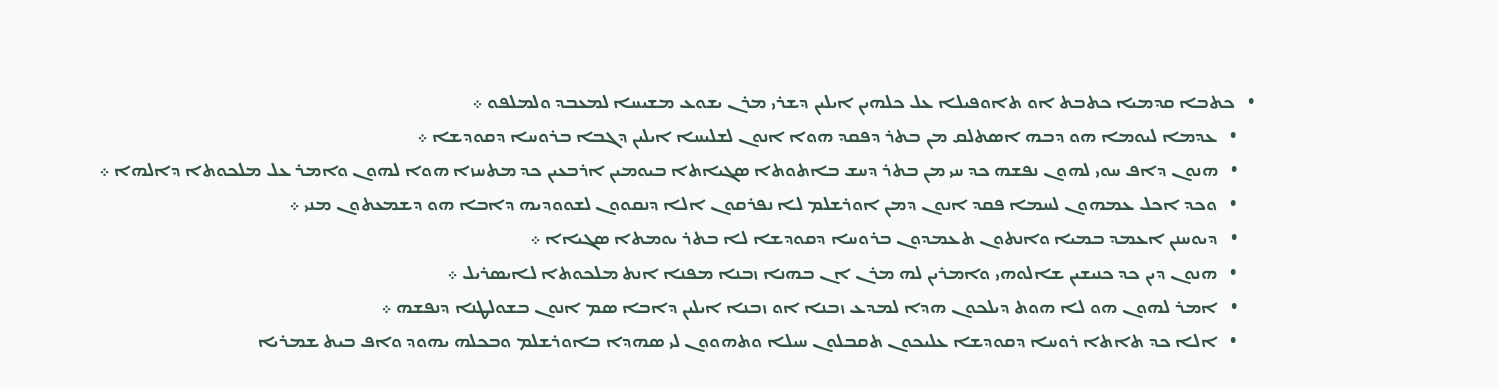•   ܟܬܒܐ ܩܕܡܝܐ ܟܬܒܬ ܐܘ ܬܐܘܦܝܠܐ ܥܠ ܟܠܗܝܢ ܐܝܠܝܢ ܕܫܪܝ ܡܪܢ ܝܫܘܥ ܡܫܝܚܐ ܠܡܥܒܕ ܘܠܡܠܦܘ ܀
    •   ܥܕܡܐ ܠܝܘܡܐ ܗܘ ܕܒܗ ܐܤܬܠܩ ܡܢ ܒܬܪ ܕܦܩܕ ܗܘܐ ܐܢܘܢ ܠܫܠܝܚܐ ܐܝܠܝܢ ܕܓܒܐ ܒܪܘܚܐ ܕܩܘܕܫܐ ܀
    •   ܗܢܘܢ ܕܐܦ ܚܘܝ ܠܗܘܢ ܢܦܫܗ ܟܕ ܚܝ ܡܢ ܒܬܪ ܕܚܫ ܒܐܬܘܬܐ ܤܓܝܐܬܐ ܒܝܘܡܝܢ ܐܪܒܥܝܢ ܟܕ ܡܬܚܙܐ ܗܘܐ ܠܗܘܢ ܘܐܡܪ ܥܠ ܡܠܟܘܬܐ ܕܐܠܗܐ ܀
    •   ܘܟܕ ܐܟܠ ܥܡܗܘܢ ܠܚܡܐ ܦܩܕ ܐܢܘܢ ܕܡܢ ܐܘܪܫܠܡ ܠܐ ܢܦܪܩܘܢ ܐܠܐ ܕܢܩܘܘܢ ܠܫܘܘܕܝܗ ܕܐܒܐ ܗܘ ܕܫܡܥܬܘܢ ܡܢܝ ܀
    •   ܕܝܘܚܢܢ ܐܥܡܕ ܒܡܝܐ ܘܐܢܬܘܢ ܬܥܡܕܘܢ ܒܪܘܚܐ ܕܩܘܕܫܐ ܠܐ ܒܬܪ ܝܘܡܬܐ ܤܓܝܐܐ ܀
    •   ܗܢܘܢ ܕܝܢ ܟܕ ܟܢܝܫܝܢ ܫܐܠܘܗܝ ܘܐܡܪܝܢ ܠܗ ܡܪܢ ܐܢ ܒܗܢܐ ܙܒܢܐ ܡܦܢܐ ܐܢܬ ܡܠܟܘܬܐ ܠܐܝܤܪܝܠ ܀
    •   ܐܡܪ ܠܗܘܢ ܗܘ ܠܐ ܗܘܬ ܕܝܠܟܘܢ ܗܕܐ ܠܡܕܥ ܙܒܢܐ ܐܘ ܙܒܢܐ ܐܝܠܝܢ ܕܐܒܐ ܤܡ ܐܢܘܢ ܒܫܘܠܛܢܐ ܕܢܦܫܗ ܀
    •   ܐܠܐ ܟܕ ܬܐܬܐ ܪܘܚܐ ܕܩܘܕܫܐ ܥܠܝܟܘܢ ܬܩܒܠܘܢ ܚܝܠܐ ܘܬܗܘܘܢ ܠܝ ܤܗܕܐ ܒܐܘܪܫܠܡ ܘܒܟܠܗ ܝܗܘܕ ܘܐܦ ܒܝܬ ܫܡܪܝܐ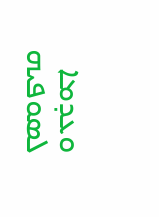ܘܥܕܡܐ ܠܤܘܦܝܗ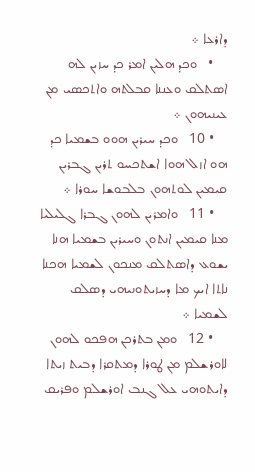ܕܐܪܥܐ ܀
    •   ܘܟܕ ܗܠܝܢ ܐܡܪ ܟܕ ܚܙܝܢ ܠܗ ܐܤܬܠܩ ܘܥܢܢܐ ܩܒܠܬܗ ܘܐܬܟܤܝ ܡܢ ܥܝܢܝܗܘܢ ܀
    • 10   ܘܟܕ ܚܝܪܝܢ ܗܘܘ ܒܫܡܝܐ ܟܕ ܗܘ ܐܙܠ ܗܘܐ ܐܫܬܟܚܘ ܬܪܝܢ ܓܒܪܝܢ ܩܝܡܝܢ ܠܘܬܗܘܢ ܒܠܒܘܫܐ ܚܘܪܐ ܀
    • 11   ܘܐܡܪܝܢ ܠܗܘܢ ܓܒܪܐ ܓܠܝܠܝܐ ܡܢܐ ܩܝܡܝܢ ܐܢܬܘܢ ܘܚܝܪܝܢ ܒܫܡܝܐ ܗܢܐ ܝܫܘܥ ܕܐܤܬܠܩ ܡܢܟܘܢ ܠܫܡܝܐ ܗܟܢܐ ܢܐܬܐ ܐܝܟ ܡܐ ܕܚܙܝܬܘܢܝܗܝ ܕܤܠܩ ܠܫܡܝܐ ܀
    • 12   ܘܡܢ ܒܬܪܟܢ ܗܦܟܘ ܠܗܘܢ ܠܐܘܪܫܠܡ ܡܢ ܛܘܪܐ ܕܡܬܩܪܐ ܕܒܝܬ ܙܝܬܐ ܕܐܝܬܘܗܝ ܥܠ ܓܢܒ ܐܘܪܫܠܡ ܘܦܪܝܩ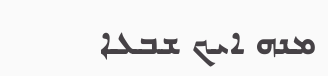ܡܢܗ ܐܝܟ ܫܒܥܐ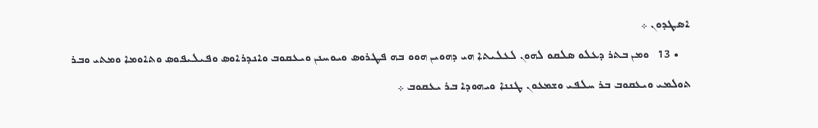ܐܤܛܕܘܢ ܀
    • 13   ܘܡܢ ܒܬܪ ܕܥܠܘ ܤܠܩܘ ܠܗܘܢ ܠܥܠܝܬܐ ܗܝ ܕܗܘܝܢ ܗܘܘ ܒܗ ܦܛܪܘܤ ܘܝܘܚܢܢ ܘܝܥܩܘܒ ܘܐܢܕܪܐܘܤ ܘܦܝܠܝܦܘܤ ܘܬܐܘܡܐ ܘܡܬܝ ܘܒܪ ܬܘܠܡܝ ܘܝܥܩܘܒ ܒܪ ܚܠܦܝ ܘܫܡܥܘܢ ܛܢܢܐ ܘܝܗܘܕܐ ܒܪ ܝܥܩܘܒ ܀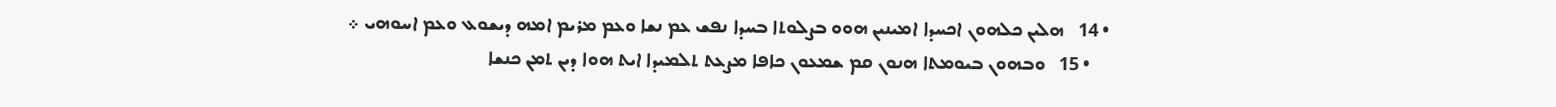• 14   ܗܠܝܢ ܟܠܗܘܢ ܐܟܚܕܐ ܐܡܝܢܝܢ ܗܘܘ ܒܨܠܘܬܐ ܒܚܕܐ ܢܦܫ ܥܡ ܢܫܐ ܘܥܡ ܡܪܝܡ ܐܡܗ ܕܝܫܘܥ ܘܥܡ ܐܚܘܗܝ ܀
    • 15   ܘܒܗܘܢ ܒܝܘܡܬܐ ܗܢܘܢ ܩܡ ܫܡܥܘܢ ܟܐܦܐ ܡܨܥܬ ܬܠܡܝܕܐ ܐܝܬ ܗܘܐ ܕܝܢ ܬܡܢ ܟܢܫܐ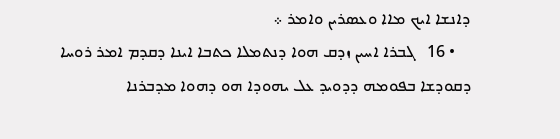ܕܐܢܫܐ ܐܝܟ ܡܐܐ ܘܥܤܪܝܢ ܘܐܡܪ ܀
    • 16   ܓܒܪܐ ܐܚܝܢ ܙܕܩ ܗܘܐ ܕܢܬܡܠܐ ܟܬܒܐ ܐܝܢܐ ܕܩܕܡ ܐܡܪ ܪܘܚܐ ܕܩܘܕܫܐ ܒܦܘܡܗ ܕܕܘܝܕ ܥܠ ܝܗܘܕܐ ܗܘ ܕܗܘܐ ܡܕܒܪܢܐ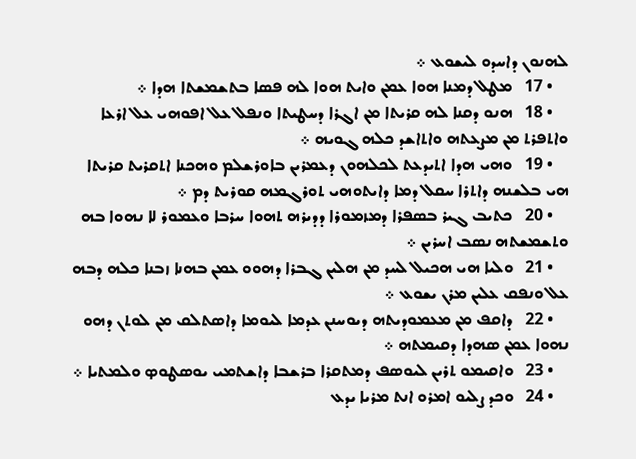ܠܗܢܘܢ ܕܐܚܕܘ ܠܝܫܘܥ ܀
    • 17   ܡܛܠ ܕܡܢܐ ܗܘܐ ܥܡܢ ܘܐܝܬ ܗܘܐ ܠܗ ܦܤܐ ܒܬܫܡܫܬܐ ܗܕܐ ܀
    • 18   ܗܢܘ ܕܩܢܐ ܠܗ ܩܪܝܬܐ ܡܢ ܐܓܪܐ ܕܚܛܝܬܐ ܘܢܦܠ ܥܠ ܐܦܘܗܝ ܥܠ ܐܪܥܐ ܘܐܬܦܪܬ ܡܢ ܡܨܥܬܗ ܘܐܬܐܫܕ ܟܠܗ ܓܘܝܗ ܀
    • 19   ܘܗܝ ܗܕܐ ܐܬܝܕܥܬ ܠܟܠܗܘܢ ܕܥܡܪܝܢ ܒܐܘܪܫܠܡ ܘܗܟܢܐ ܐܬܩܪܝܬ ܩܪܝܬܐ ܗܝ ܒܠܫܢܗ ܕܐܬܪܐ ܚܩܠ ܕܡܐ ܕܐܝܬܘܗܝ ܬܘܪܓܡܗ ܩܘܪܝܬ ܕܡ ܀
    • 20   ܟܬܝܒ ܓܝܪ ܒܤܦܪܐ ܕܡܙܡܘܪܐ ܕܕܝܪܗ ܬܗܘܐ ܚܪܒܐ ܘܥܡܘܪ ܠܐ ܢܗܘܐ ܒܗ ܘܬܫܡܫܬܗ ܢܤܒ ܐܚܪܝܢ ܀
    • 21   ܘܠܝܐ ܗܝ ܗܟܝܠ ܠܚܕ ܡܢ ܗܠܝܢ ܓܒܪܐ ܕܗܘܘ ܥܡܢ ܒܗܢܐ ܙܒܢܐ ܟܠܗ ܕܒܗ ܥܠ ܘܢܦܩ ܥܠܝܢ ܡܪܢ ܝܫܘܥ ܀
    • 22   ܕܐܩܦ ܡܢ ܡܥܡܘܕܝܬܗ ܕܝܘܚܢܢ ܥܕܡܐ ܠܝܘܡܐ ܕܐܤܬܠܩ ܡܢ ܠܘܬܢ ܕܗܘ ܢܗܘܐ ܥܡܢ ܤܗܕܐ ܕܩܝܡܬܗ ܀
    • 23   ܘܐܩܝܡܘ ܬܪܝܢ ܠܝܘܤܦ ܕܡܬܩܪܐ ܒܪܫܒܐ ܕܐܫܬܡܝ ܝܘܤܛܘܤ ܘܠܡܬܝܐ ܀
    • 24   ܘܟܕ ܨܠܝܘ ܐܡܪܘ ܐܢܬ ܡܪܝܐ ܝܕܥ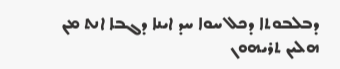ܕܒܠܒܘܬܐ ܕܟܠ ܚܘܐ ܚܕ ܐܝܢܐ ܕܓܒܐ ܐܢܬ ܡܢ ܗܠܝܢ ܬܪܝܗܘܢ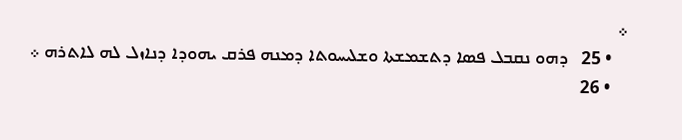܀
    • 25   ܕܗܘ ܢܩܒܠ ܦܤܐ ܕܬܫܡܫܬܐ ܘܫܠܝܚܘܬܐ ܕܡܢܗ ܦܪܩ ܝܗܘܕܐ ܕܢܐܙܠ ܠܗ ܠܐܬܪܗ ܀
    • 26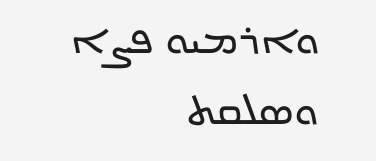ܘܐܪܡܝܘ ܦܨܐ ܘܤܠܩܬ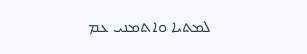ܠܡܬܝܐ ܘܐܬܡܢܝ ܥܡ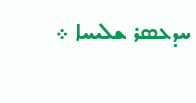ܚܕܥܤܪ ܫܠܝܚܐ ܀